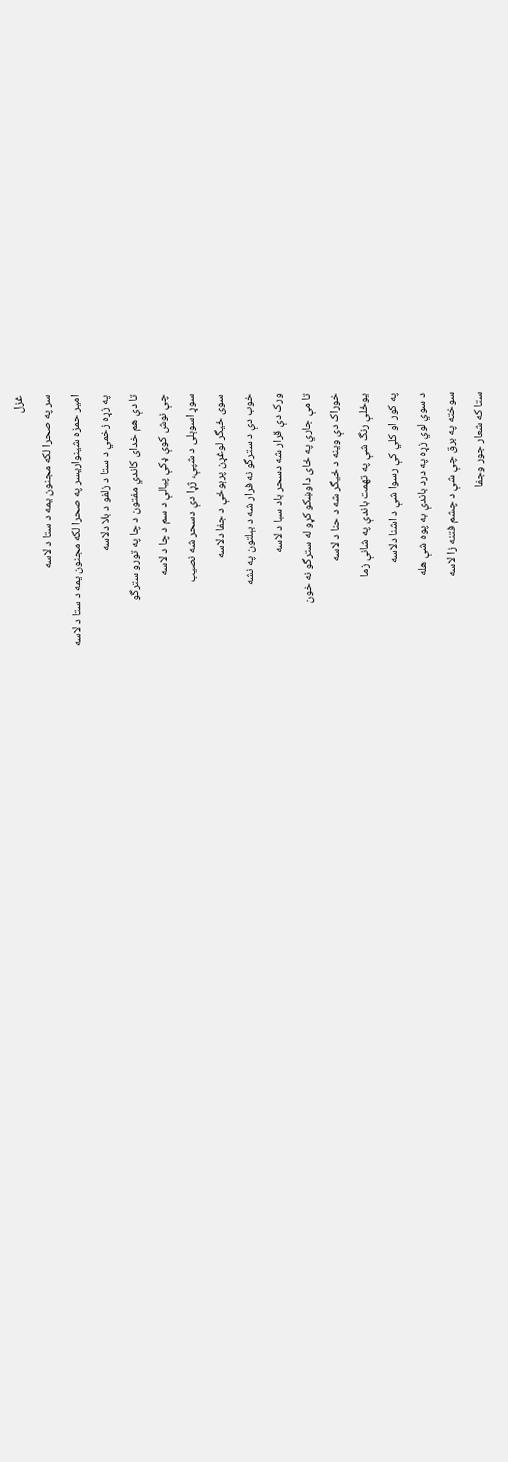غزل
سر په صحرا لکه مجنون يمه د ستا د لاسه
امیر حمزه شینواریسر په صحرا لکه مجنون يمه د ستا د لاسه
په زړه زخمي د ستا د زلفو د بلا دلاسه
تا دې هم خدای کاندي مفتون د چا په تورو سترگو
چې نوش کوې ډکې پيالې د سم د چا د لاسه
سوړ اسوېلی د شپې، ژړا دې دسحر شه نصيب
سوی ځيگر لوغړن پرېوځې د جفا دلاسه
خوب دې د سترگو نه فرار شه د بېلتون په نشه
ورک دې قرار شه دسحر باد سبا د لاسه
تا مې جاري په ځای داوښکو کړو له سترگو نه خون
خوراک دې وينه د ځيگر شه د حنا د لاسه
يوځلې رنگ شې په تهمت باندې په شانې زما
په کور او کلي کې رسوا شې د اشنا دلاسه
د سوي لوي زړه په درد باندې به پوه شې هله
سوخته په برق چې شې د چشم فتنه زا لاسه
ستا که شعار جور وجفا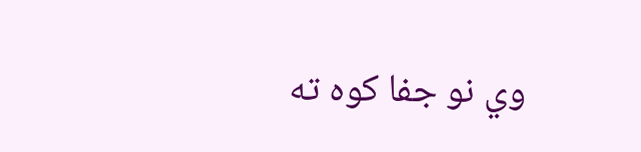وي نو جفا کوه ته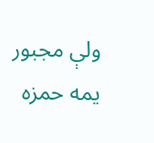ولې مجبور يمه حمزه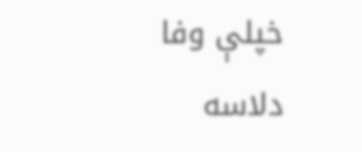خپلې وفا دلاسه